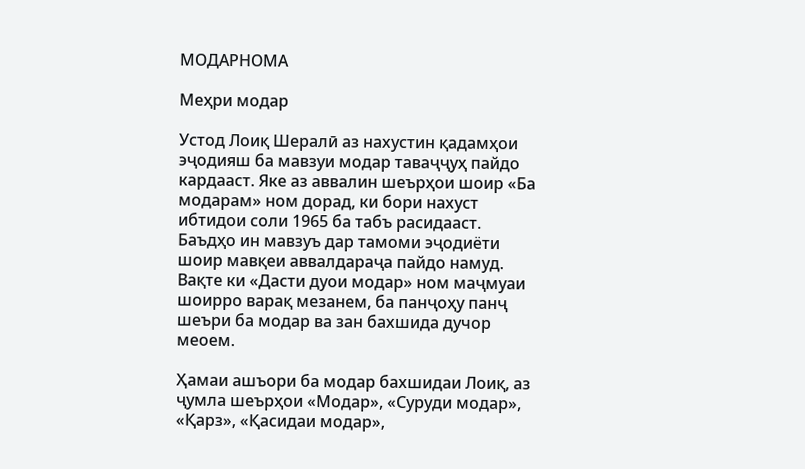МОДАРНОМА

Меҳри модар

Устод Лоиқ Шералӣ аз нахустин қадамҳои эҷодияш ба мавзуи модар таваҷҷуҳ пайдо кардааст. Яке аз аввалин шеърҳои шоир «Ба модарам» ном дорад, ки бори нахуст ибтидои соли 1965 ба табъ расидааст. Баъдҳо ин мавзуъ дар тамоми эҷодиёти шоир мавқеи аввалдараҷа пайдо намуд. Вақте ки «Дасти дуои модар» ном маҷмуаи шоирро варақ мезанем, ба панҷоҳу панҷ шеъри ба модар ва зан бахшида дучор меоем.

Ҳамаи ашъори ба модар бахшидаи Лоиқ, аз ҷумла шеърҳои «Модар», «Суруди модар», «Қарз», «Қасидаи модар»,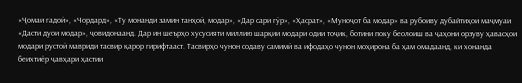«Ҷомаи гадоӣ», «Чордард», «Ту монанди замин танҳоӣ, модар», «Дар сари гӯр», «Ҳасрат», «Муноҷот ба модар» ва рубоиву дубайтиҳои маҷмуаи «Дасти дуои модар», ҷовидонаанд. Дар ин шеърҳо хусусияти миллию шарқии модари одии тоҷик, ботини поку беолоиш ва ҷаҳони орзуву ҳавасҳои модари рустоӣ мавриди тасвир қарор гирифтааст. Тасвирҳо чунон содаву самимӣ ва ифодаҳо чунон моҳирона ба ҳам омадаанд, ки хонанда беихтиёр ҷавҳари ҳастии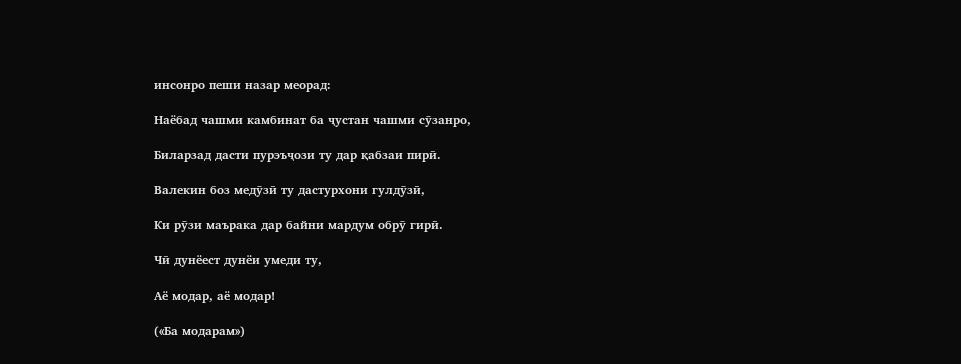инсонро пеши назар меорад:

Наёбад чашми камбинат ба ҷустан чашми сӯзанро,

Биларзад дасти пурэъҷози ту дар қабзаи пирӣ.

Валекин боз медӯзӣ ту дастурхони гулдӯзӣ,

Ки рӯзи маърака дар байни мардум обрӯ гирӣ.

Чӣ дунёест дунёи умеди ту,

Аё модар, аё модар!

(«Ба модарам»)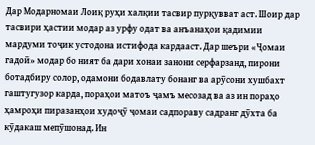Дар Модарномаи Лоиқ руҳи халқии тасвир пурқувват аст. Шоир дар тасвири ҳастии модар аз урфу одат ва анъанаҳои қадимии мардуми тоҷик устодона истифода кардааст. Дар шеъри «Ҷомаи гадоӣ» модар бо ният ба дари хонаи занони серфарзанд, пирони ботадбиру солор, одамони бодавлату бонанг ва арӯсони хушбахт гаштугузор карда, пораҳои матоъ ҷамъ месозад ва аз ин пораҳо ҳамроҳи пиразанҳои худоҷӯ ҷомаи садпораву садранг дӯхта ба кӯдакаш мепӯшонад. Ин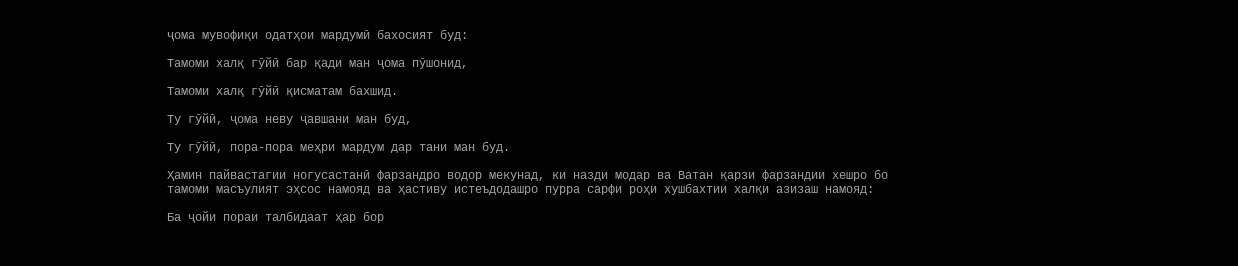ҷома мувофиқи одатҳои мардумӣ бахосият буд:

Тамоми халқ гӯйӣ бар қади ман ҷома пӯшонид,

Тамоми халқ гӯйӣ қисматам бахшид.

Ту гӯйӣ, ҷома неву ҷавшани ман буд,

Ту гӯйӣ, пора-пора меҳри мардум дар тани ман буд.

Ҳамин пайвастагии ногусастанӣ фарзандро водор мекунад, ки назди модар ва Ватан қарзи фарзандии хешро бо тамоми масъулият эҳсос намояд ва ҳастиву истеъдодашро пурра сарфи роҳи хушбахтии халқи азизаш намояд:

Ба ҷойи пораи талбидаат ҳар бор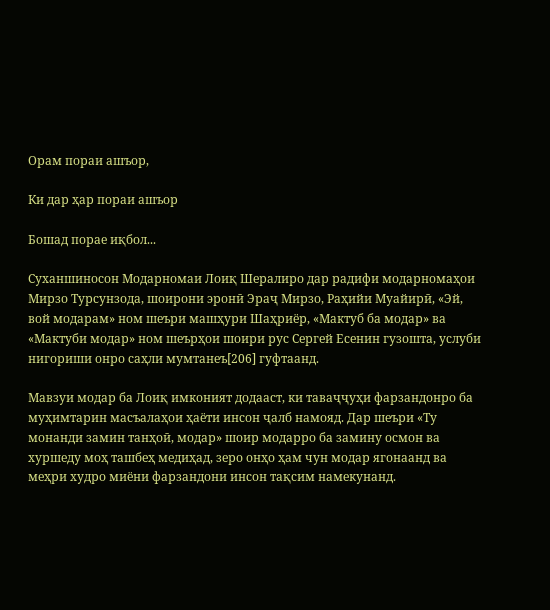Орам пораи ашъор,

Ки дар ҳар пораи ашъор

Бошад порае иқбол...

Суханшиносон Модарномаи Лоиқ Шералиро дар радифи модарномаҳои Мирзо Турсунзода, шоирони эронӣ Эраҷ Мирзо, Раҳийи Муайирӣ, «Эй, вой модарам» ном шеъри машҳури Шаҳриёр, «Мактуб ба модар» ва «Мактуби модар» ном шеърҳои шоири рус Сергей Есенин гузошта, услуби нигориши онро саҳли мумтанеъ[206] гуфтаанд.

Мавзуи модар ба Лоиқ имконият додааст, ки таваҷҷуҳи фарзандонро ба муҳимтарин масъалаҳои ҳаёти инсон ҷалб намояд. Дар шеъри «Ту монанди замин танҳоӣ, модар» шоир модарро ба замину осмон ва хуршеду моҳ ташбеҳ медиҳад, зеро онҳо ҳам чун модар ягонаанд ва меҳри худро миёни фарзандони инсон тақсим намекунанд.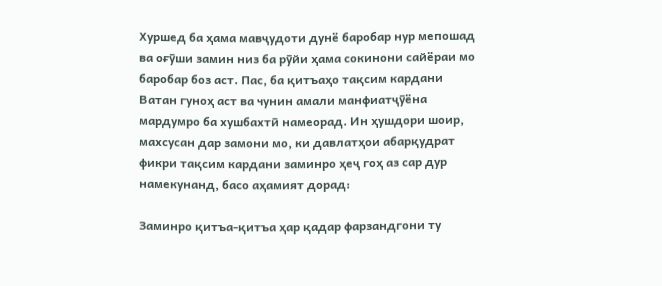Хуршед ба ҳама мавҷудоти дунё баробар нур мепошад ва оғӯши замин низ ба рӯйи ҳама сокинони сайёраи мо баробар боз аст. Пас, ба қитъаҳо тақсим кардани Ватан гуноҳ аст ва чунин амали манфиатҷӯёна мардумро ба хушбахтӣ намеорад. Ин ҳушдори шоир, махсусан дар замони мо, ки давлатҳои абарқудрат фикри тақсим кардани заминро ҳеҷ гоҳ аз сар дур намекунанд, басо аҳамият дорад:

Заминро қитъа-қитъа ҳар қадар фарзандгони ту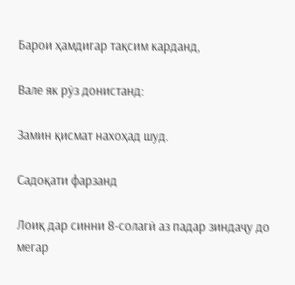Барои ҳамдигар тақсим карданд,

Вале як рӯз донистанд:

Замин қисмат нахоҳад шуд.

Садоқати фарзанд

Лоиқ дар синни 8-солагӣ аз падар зиндаҷу до мегар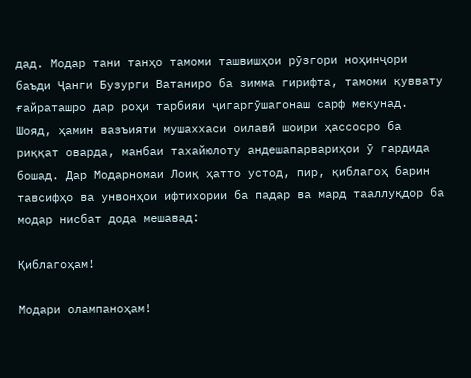дад. Модар тани танҳо тамоми ташвишҳои рӯзгори ноҳинҷори баъди Ҷанги Бузурги Ватаниро ба зимма гирифта, тамоми қуввату ғайраташро дар роҳи тарбияи ҷигаргӯшагонаш сарф мекунад. Шояд, ҳамин вазъияти мушаххаси оилавӣ шоири ҳассосро ба риққат оварда, манбаи тахайюлоту андешапарвариҳои ӯ гардида бошад. Дар Модарномаи Лоиқ ҳатто устод, пир, қиблагоҳ барин тавсифҳо ва унвонҳои ифтихории ба падар ва мард тааллуқдор ба модар нисбат дода мешавад:

Қиблагоҳам!

Модари олампаноҳам!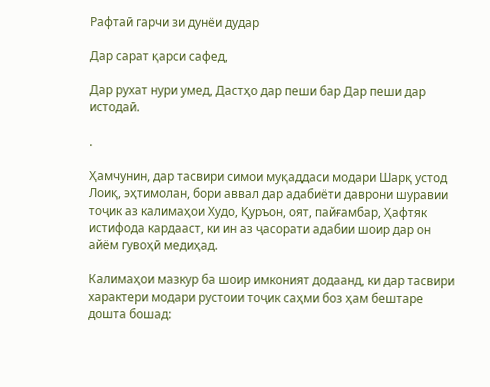Рафтаӣ гарчи зи дунёи дудар

Дар сарат қарси сафед,

Дар рухат нури умед, Дастҳо дар пеши бар Дар пеши дар истодаӣ.

.

Ҳамчунин, дар тасвири симои муқаддаси модари Шарқ устод Лоиқ, эҳтимолан, бори аввал дар адабиёти даврони шуравии тоҷик аз калимаҳои Худо, Қуръон, оят, пайғамбар, Ҳафтяк истифода кардааст, ки ин аз ҷасорати адабии шоир дар он айём гувоҳӣ медиҳад.

Калимаҳои мазкур ба шоир имконият додаанд, ки дар тасвири характери модари рустоии тоҷик саҳми боз ҳам бештаре дошта бошад: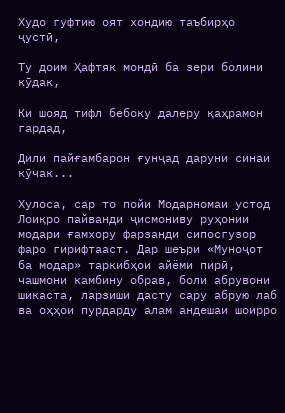Худо гуфтию оят хондию таъбирҳо ҷустӣ,

Ту доим Ҳафтяк мондӣ ба зери болини кӯдак,

Ки шояд тифл бебоку далеру қаҳрамон гардад,

Дили пайғамбарон ғунҷад даруни синаи кӯчак...

Хулоса, сар то пойи Модарномаи устод Лоиқро пайванди ҷисмониву руҳонии модари ғамхору фарзанди сипосгузор фаро гирифтааст. Дар шеъри «Муноҷот ба модар» таркибҳои айёми пирӣ, чашмони камбину обрав, боли абрувони шикаста, ларзиши дасту сару абрую лаб ва оҳҳои пурдарду алам андешаи шоирро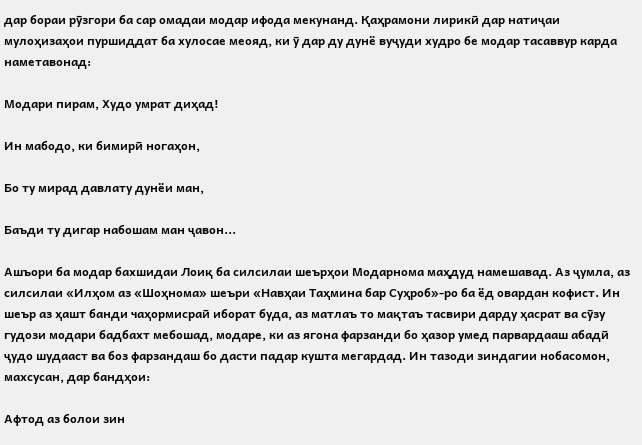дар бораи рӯзгори ба сар омадаи модар ифода мекунанд. Қаҳрамони лирикӣ дар натиҷаи мулоҳизаҳои пуршиддат ба хулосае меояд, ки ӯ дар ду дунё вуҷуди худро бе модар тасаввур карда наметавонад:

Модари пирам, Худо умрат диҳад!

Ин мабодо, ки бимирӣ ногаҳон,

Бо ту мирад давлату дунёи ман,

Баъди ту дигар набошам ман ҷавон...

Ашъори ба модар бахшидаи Лоиқ ба силсилаи шеърҳои Модарнома маҳдуд намешавад. Аз ҷумла, аз силсилаи «Илҳом аз «Шоҳнома» шеъри «Навҳаи Таҳмина бар Суҳроб»-ро ба ёд овардан кофист. Ин шеър аз ҳашт банди чаҳормисраӣ иборат буда, аз матлаъ то мақтаъ тасвири дарду ҳасрат ва сӯзу гудози модари бадбахт мебошад, модаре, ки аз ягона фарзанди бо ҳазор умед парвардааш абадӣ ҷудо шудааст ва боз фарзандаш бо дасти падар кушта мегардад. Ин тазоди зиндагии нобасомон, махсусан, дар бандҳои:

Афтод аз болои зин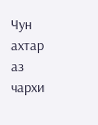Чун ахтар аз чархи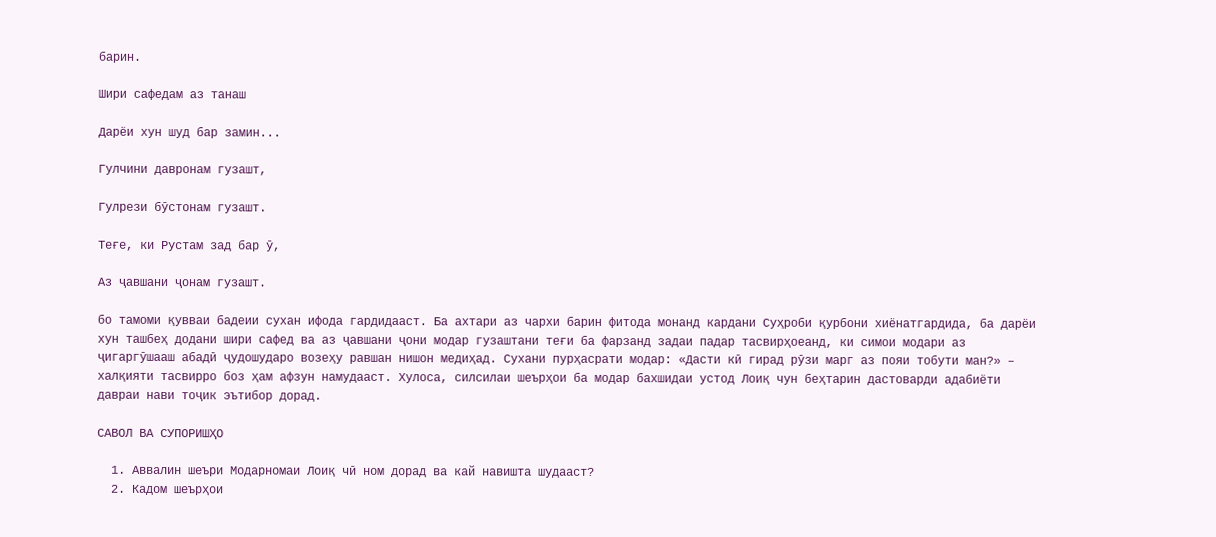барин.

Шири сафедам аз танаш

Дарёи хун шуд бар замин...

Гулчини давронам гузашт,

Гулрези бӯстонам гузашт.

Теғе, ки Рустам зад бар ӯ,

Аз ҷавшани ҷонам гузашт.

бо тамоми қувваи бадеии сухан ифода гардидааст. Ба ахтари аз чархи барин фитода монанд кардани Суҳроби қурбони хиёнатгардида, ба дарёи хун ташбеҳ додани шири сафед ва аз ҷавшани ҷони модар гузаштани теғи ба фарзанд задаи падар тасвирҳоеанд, ки симои модари аз ҷигаргӯшааш абадӣ ҷудошударо возеҳу равшан нишон медиҳад. Сухани пурҳасрати модар: «Дасти кӣ гирад рӯзи марг аз пояи тобути ман?» – халқияти тасвирро боз ҳам афзун намудааст. Хулоса, силсилаи шеърҳои ба модар бахшидаи устод Лоиқ чун беҳтарин дастоварди адабиёти давраи нави тоҷик эътибор дорад.

САВОЛ ВА СУПОРИШҲО

  1. Аввалин шеъри Модарномаи Лоиқ чӣ ном дорад ва кай навишта шудааст?
  2. Кадом шеърҳои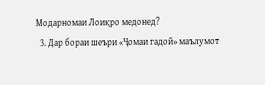Модарномаи Лоиқро медонед?
  3. Дар бораи шеъри «Ҷомаи гадоӣ» маълумот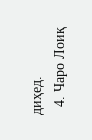диҳед.
  4. Чаро Лоиқ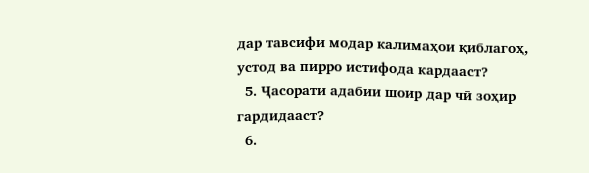дар тавсифи модар калимаҳои қиблагоҳ, устод ва пирро истифода кардааст?
  5. Ҷасорати адабии шоир дар чӣ зоҳир гардидааст?
  6.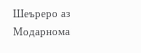Шеъреро аз Модарнома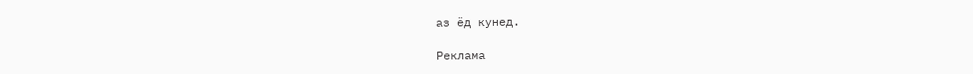аз ёд кунед.

Реклама